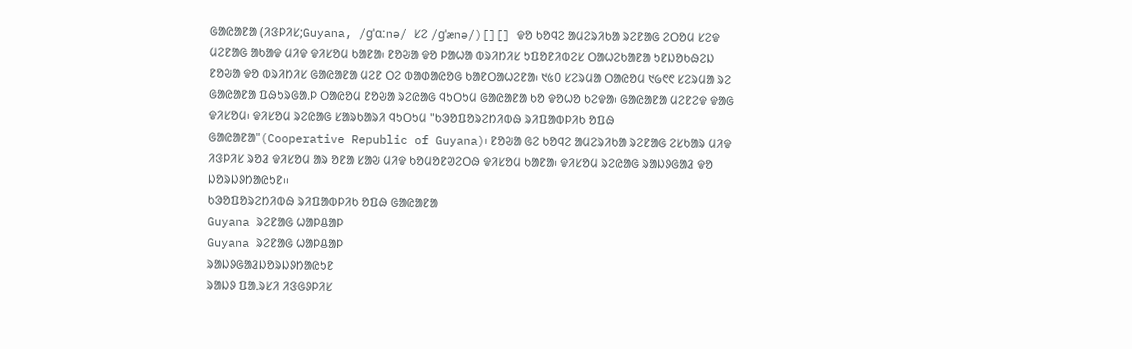ᱜᱟᱭᱟᱱᱟ (ᱤᱝᱞᱤᱥ;Guyana, /ɡˈɑːnə/ ᱥᱮ /ɡˈænə/)[][] ᱫᱚ ᱠᱚᱧᱮ ᱟᱢᱮᱨᱤᱠᱟ ᱨᱮᱱᱟᱜ ᱮᱛᱚᱢ ᱥᱮᱫ ᱢᱮᱱᱟᱜ ᱟᱠᱟᱫ ᱢᱤᱫ ᱫᱤᱥᱚᱢ ᱠᱟᱱᱟ᱾ ᱱᱚᱶᱟ ᱫᱚ ᱞᱟᱦᱟ ᱵᱨᱤᱴᱤᱥ ᱩᱯᱚᱱᱤᱵᱮᱥ ᱛᱟᱦᱮᱠᱟᱱᱟ ᱩᱱᱡᱚᱠᱷᱮᱡ ᱱᱚᱶᱟ ᱫᱚ ᱵᱨᱤᱴᱤᱥ ᱜᱟᱭᱟᱱᱟ ᱢᱮᱱ ᱛᱮ ᱵᱟᱰᱟᱭᱚᱜ ᱠᱟᱱᱛᱟᱦᱮᱱᱟ᱾ ᱑᱕0 ᱥᱮᱨᱢᱟ ᱛᱟᱭᱚᱢ ᱑᱙᱖᱖ ᱥᱮᱨᱢᱟ ᱨᱮ ᱜᱟᱭᱟᱱᱟ ᱯᱷᱩᱨᱜᱟᱹᱞ ᱛᱟᱭᱚᱢ ᱱᱚᱶᱟ ᱨᱮᱭᱟᱜ ᱧᱩᱛᱩᱢ ᱜᱟᱭᱟᱱᱟ ᱠᱚ ᱫᱚᱦᱚ ᱠᱮᱫᱟ᱾ ᱜᱟᱭᱟᱱᱟ ᱢᱮᱱᱮᱫ ᱫᱟᱜ ᱫᱤᱥᱚᱢ᱾ ᱫᱤᱥᱚᱢ ᱨᱮᱭᱟᱜ ᱥᱟᱨᱠᱟᱨᱤ ᱧᱩᱛᱩᱢ "ᱠᱳᱚᱯᱚᱨᱮᱴᱤᱵᱷ ᱨᱤᱯᱟᱵᱞᱤᱠ ᱚᱯᱷ ᱜᱟᱭᱟᱱᱟ"(Cooperative Republic of Guyana)᱾ ᱱᱚᱶᱟ ᱜᱮ ᱠᱚᱧᱮ ᱟᱢᱮᱨᱤᱠᱟ ᱨᱮᱱᱟᱜ ᱮᱥᱠᱟᱨ ᱢᱤᱫ ᱤᱝᱞᱤᱥ ᱨᱚᱲ ᱫᱤᱥᱚᱢ ᱟᱨ ᱚᱱᱟ ᱥᱟᱶ ᱢᱤᱫ ᱠᱚᱢᱚᱱᱣᱮᱛᱷ ᱫᱤᱥᱚᱢ ᱠᱟᱱᱟ᱾ ᱫᱤᱥᱚᱢ ᱨᱮᱭᱟᱜ ᱨᱟᱡᱽᱜᱟᱲ ᱫᱚ ᱡᱚᱨᱡᱽᱴᱟᱭᱩᱱ᱿
ᱠᱳᱚᱯᱚᱨᱮᱴᱤᱵᱷ ᱨᱤᱯᱟᱵᱞᱤᱠ ᱚᱯᱷ ᱜᱟᱭᱟᱱᱟ
Guyana ᱨᱮᱱᱟᱜ ᱦᱟᱞᱪᱟᱞ
Guyana ᱨᱮᱱᱟᱜ ᱦᱟᱞᱪᱟᱞ
ᱨᱟᱡᱽᱜᱟᱲᱡᱚᱨᱡᱽᱴᱟᱭᱩᱱ
ᱨᱟᱡᱽ ᱯᱟᱹᱨᱥᱤ ᱤᱝᱜᱽᱞᱤᱥ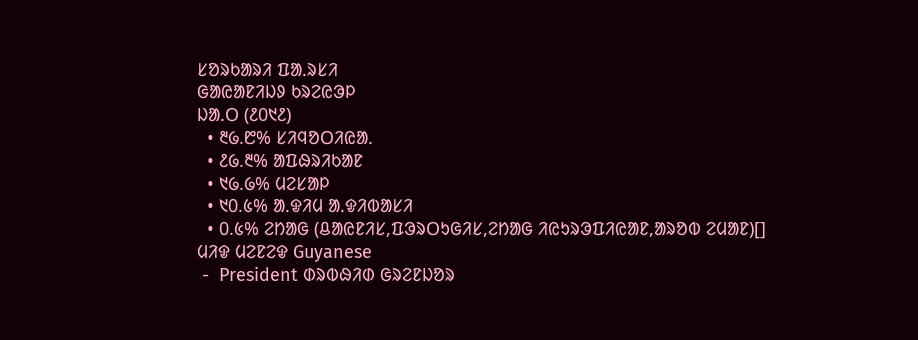ᱥᱚᱨᱠᱟᱨᱤ ᱯᱟᱹᱨᱥᱤ
ᱜᱟᱭᱟᱱᱤᱡᱽ ᱠᱨᱮᱭᱳᱞ
ᱡᱟᱹᱛ (᱒0᱑᱒)
  • ᱓᱙.᱘% ᱥᱤᱧᱚᱛᱤᱭᱟᱹ
  • ᱒᱙.᱓% ᱟᱯᱷᱨᱤᱠᱟᱱ
  • ᱑᱙.᱙% ᱢᱮᱥᱟᱞ
  • ᱑᱐.᱕% ᱟᱹᱫᱤᱢ ᱟᱹᱫᱤᱵᱟᱥᱤ
  • ᱐.᱕% ᱮᱴᱟᱜ (ᱪᱟᱭᱱᱤᱥ,ᱯᱳᱨᱛᱩᱜᱤᱥ,ᱮᱴᱟᱜ ᱤᱭᱩᱨᱳᱯᱤᱭᱟᱱ,ᱟᱨᱚᱵ ᱮᱢᱟᱱ)[]
ᱢᱤᱫ ᱢᱮᱱᱮᱫ Guyanese
 -  President ᱰᱨᱵᱷᱤᱰ ᱜᱨᱮᱱᱡᱚᱨ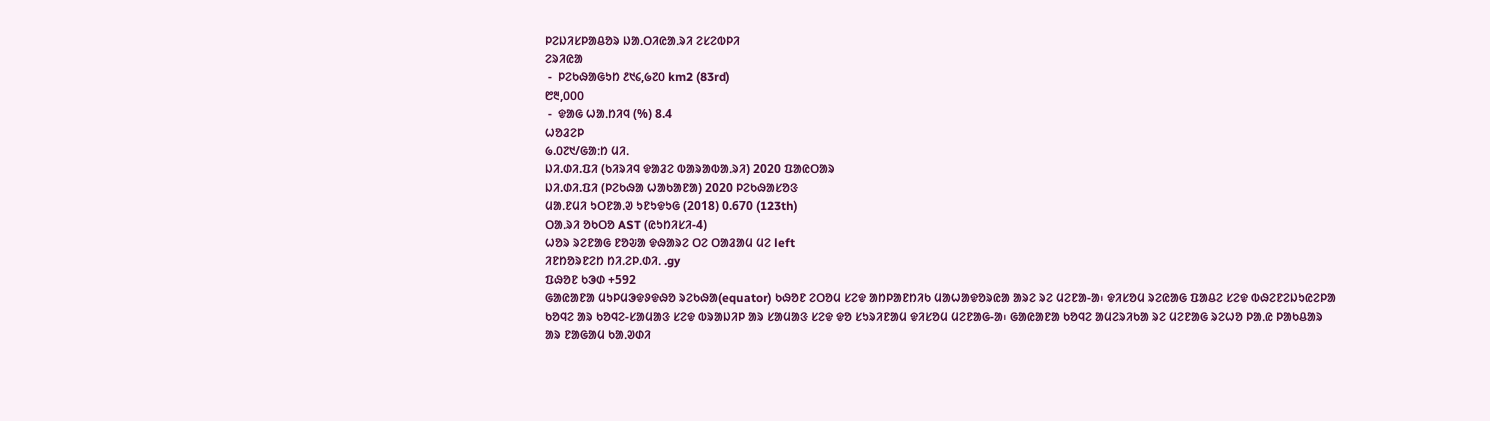ᱞᱮᱡᱤᱥᱞᱟᱪᱚᱨ ᱡᱟᱹᱛᱤᱭᱟᱹᱨᱤ ᱮᱥᱮᱵᱞᱤ
ᱮᱨᱤᱭᱟ
 -  ᱞᱮᱠᱷᱟᱜᱩᱴ ᱒᱑᱔,᱙᱗᱐ km2 (83rd)
᱘᱓,᱐᱐᱐
 -  ᱫᱟᱜ ᱦᱟᱹᱴᱤᱧ (%) 8.4
ᱦᱚᱲᱮᱞ
᱙.᱐᱗᱑/ᱜᱟᱺᱴ ᱢᱤᱹ
ᱡᱤ.ᱰᱤ.ᱯᱤ (ᱠᱤᱨᱤᱧ ᱫᱟᱲᱮ ᱵᱟᱨᱟᱵᱟᱹᱨᱤ) 2020 ᱯᱟᱭᱛᱟᱨ
ᱡᱤ.ᱰᱤ.ᱯᱤ (ᱞᱮᱠᱷᱟ ᱦᱟᱠᱟᱱᱟ) 2020 ᱞᱮᱠᱷᱟᱥᱚᱝ
ᱢᱟᱹᱱᱢᱤ ᱩᱛᱱᱟᱹᱣ ᱩᱱᱩᱫᱩᱜ (2018) 0.670 (123th)
ᱛᱟᱹᱨᱤ ᱚᱠᱛᱚ AST (ᱭᱩᱴᱤᱥᱤ-4)
ᱦᱚᱨ ᱨᱮᱱᱟᱜ ᱱᱚᱶᱟ ᱫᱷᱟᱨᱮ ᱛᱮ ᱛᱟᱲᱟᱢ ᱢᱮ left
ᱤᱱᱴᱚᱨᱱᱮᱴ ᱴᱤᱹᱮᱞᱹᱰᱤᱹ .gy
ᱯᱷᱚᱱ ᱠᱳᱰ +592
ᱜᱟᱭᱟᱱᱟ ᱢᱩᱞᱢᱳᱫᱽᱫᱷᱚ ᱨᱮᱠᱷᱟ(equator) ᱠᱷᱚᱱ ᱮᱛᱚᱢ ᱥᱮᱫ ᱟᱴᱞᱟᱱᱴᱤᱠ ᱢᱟᱦᱟᱫᱚᱨᱭᱟ ᱟᱨᱮ ᱨᱮ ᱢᱮᱱᱟ-ᱟ᱾ ᱫᱤᱥᱚᱢ ᱨᱮᱭᱟᱜ ᱯᱟᱪᱮ ᱥᱮᱫ ᱵᱷᱮᱱᱮᱡᱩᱭᱮᱞᱟ ᱠᱚᱧᱮ ᱟᱨ ᱠᱚᱧᱮ-ᱥᱟᱢᱟᱝ ᱥᱮᱫ ᱵᱨᱟᱡᱤᱞ ᱟᱨ ᱥᱟᱢᱟᱝ ᱥᱮᱫ ᱫᱚ ᱥᱩᱨᱤᱱᱟᱢ ᱫᱤᱥᱚᱢ ᱢᱮᱱᱟᱜ-ᱟ᱾ ᱜᱟᱭᱟᱱᱟ ᱠᱚᱧᱮ ᱟᱢᱮᱨᱤᱠᱟ ᱨᱮ ᱢᱮᱱᱟᱜ ᱨᱮᱦᱚ ᱞᱟᱹᱭ ᱞᱟᱠᱪᱟᱨ ᱟᱨ ᱱᱟᱜᱟᱢ ᱠᱟᱹᱣᱰᱤ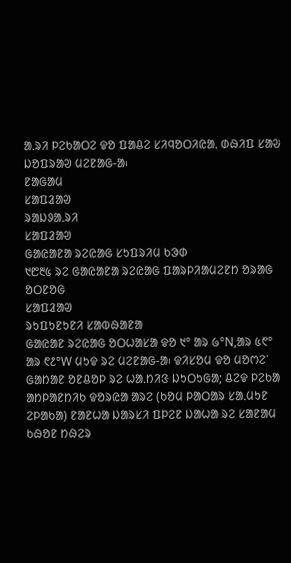ᱟᱹᱨᱤ ᱞᱮᱠᱟᱛᱮ ᱫᱚ ᱯᱟᱪᱮ ᱥᱤᱧᱚᱛᱤᱭᱟᱹ ᱰᱷᱤᱯ ᱥᱟᱶ ᱡᱚᱯᱨᱟᱣ ᱢᱮᱱᱟᱜ-ᱟ᱾
ᱱᱟᱜᱟᱢ
ᱥᱟᱯᱲᱟᱣ
ᱨᱟᱡᱽᱟᱹᱨᱤ
ᱥᱟᱯᱲᱟᱣ
ᱜᱟᱭᱟᱱᱟ ᱨᱮᱭᱟᱜ ᱥᱩᱯᱨᱤᱢ ᱠᱳᱰ
᱑᱘᱓᱕ ᱨᱮ ᱜᱟᱭᱟᱱᱟ ᱨᱮᱭᱟᱜ ᱯᱟᱨᱞᱤᱟᱢᱮᱱᱴ ᱚᱨᱟᱜ
ᱚᱛᱱᱚᱜ
ᱥᱟᱯᱲᱟᱣ
ᱨᱩᱯᱩᱱᱩᱱᱤ ᱥᱟᱵᱷᱟᱱᱟ
ᱜᱟᱭᱟᱱ ᱨᱮᱭᱟᱜ ᱚᱛᱦᱟᱥᱟ ᱫᱚ ᱑° ᱟᱨ ᱙°N,ᱟᱨ ᱕᱖° ᱟᱨ ᱖᱒°W ᱢᱩᱫ ᱨᱮ ᱢᱮᱱᱟᱜ-ᱟ᱾ ᱫᱤᱥᱚᱢ ᱫᱚ ᱢᱚᱬᱮᱸ ᱜᱟᱴᱟᱱ ᱚᱱᱪᱚᱞ ᱨᱮ ᱦᱟᱹᱴᱤᱝ ᱡᱩᱛᱩᱜᱟ; ᱪᱮᱫ ᱞᱮᱠᱟ ᱟᱴᱞᱟᱱᱴᱤᱠ ᱫᱚᱨᱭᱟ ᱟᱨᱮ (ᱠᱚᱢ ᱞᱟᱛᱟᱨ ᱥᱟᱹᱢᱩᱱ ᱮᱞᱟᱠᱟ) ᱱᱟᱱᱦᱟ ᱡᱟᱨᱥᱤ ᱯᱞᱮᱱ ᱡᱟᱦᱟ ᱨᱮ ᱥᱟᱱᱟᱢ ᱠᱷᱚᱱ ᱴᱷᱮᱨ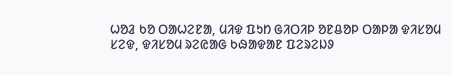ᱦᱚᱲ ᱠᱚ ᱛᱟᱦᱮᱱᱟ, ᱢᱤᱫ ᱯᱩᱴ ᱜᱤᱛᱤᱞ ᱚᱱᱪᱚᱞ ᱛᱟᱞᱟ ᱫᱤᱥᱚᱢ ᱥᱮᱫ, ᱫᱤᱥᱚᱢ ᱨᱮᱭᱟᱜ ᱠᱷᱟᱫᱟᱱ ᱯᱮᱨᱮᱡᱽ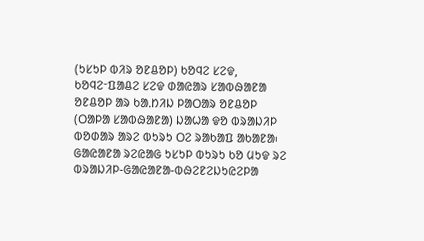(ᱩᱥᱩᱞ ᱵᱤᱨ ᱚᱱᱪᱚᱞ) ᱠᱚᱧᱮ ᱥᱮᱫ, ᱠᱚᱧᱮᱼᱯᱟᱪᱮ ᱥᱮᱫ ᱰᱟᱭᱟᱨ ᱥᱟᱵᱷᱟᱱᱟ ᱚᱱᱪᱚᱞ ᱟᱨ ᱠᱟᱹᱴᱤᱡ ᱞᱟᱛᱟᱨ ᱚᱱᱪᱚᱞ (ᱛᱟᱞᱟ ᱥᱟᱵᱷᱟᱱᱟ) ᱡᱟᱦᱟ ᱫᱚ ᱵᱨᱟᱡᱤᱞ ᱵᱚᱰᱟᱨ ᱟᱨᱮ ᱵᱩᱨᱩ ᱛᱮ ᱨᱟᱠᱟᱯ ᱟᱠᱟᱱᱟ᱾ ᱜᱟᱭᱟᱱᱟ ᱨᱮᱭᱟᱜ ᱩᱥᱩᱞ ᱵᱩᱨᱩ ᱠᱚ ᱢᱩᱫ ᱨᱮ ᱵᱨᱟᱡᱤᱞ-ᱜᱟᱭᱟᱱᱟ-ᱵᱷᱮᱱᱮᱡᱩᱭᱮᱞᱟ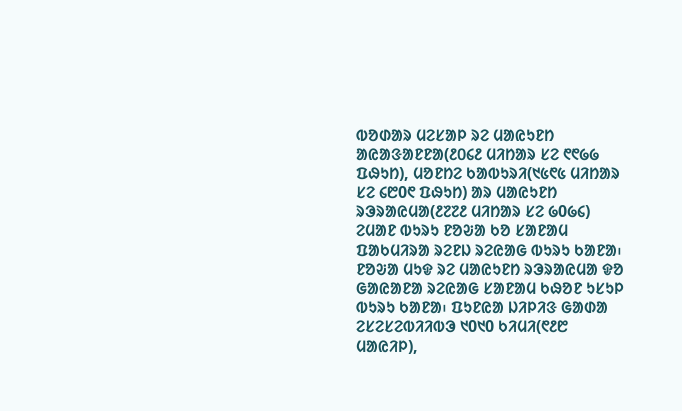ᱵᱚᱰᱟᱨ ᱢᱮᱥᱟᱞ ᱨᱮ ᱢᱟᱭᱩᱱᱴ ᱟᱭᱟᱝᱟᱱᱱᱟ(᱒᱐᱔᱒ ᱢᱤᱴᱟᱨ ᱥᱮ ᱖᱖᱙᱙ ᱯᱷᱩᱴ), ᱢᱚᱱᱴᱮ ᱠᱟᱵᱩᱨᱤ(᱑᱕᱖᱕ ᱢᱤᱴᱟᱨ ᱥᱮ ᱔᱘0᱖ ᱯᱷᱩᱴ) ᱟᱨ ᱢᱟᱭᱩᱱᱴ ᱨᱳᱨᱟᱭᱢᱟ(᱒᱗᱗᱒ ᱢᱤᱴᱟᱨ ᱥᱮ ᱙0᱙᱔) ᱮᱢᱟᱱ ᱵᱩᱨᱩ ᱱᱚᱶᱟ ᱠᱚ ᱥᱟᱱᱟᱢ ᱯᱟᱠᱢᱤᱨᱟ ᱨᱮᱱᱡ ᱨᱮᱭᱟᱜ ᱵᱩᱨᱩ ᱠᱟᱱᱟ᱾ ᱱᱚᱶᱟ ᱢᱩᱫ ᱨᱮ ᱢᱟᱭᱩᱱᱴ ᱨᱳᱨᱟᱭᱢᱟ ᱫᱚ ᱜᱟᱭᱟᱱᱟ ᱨᱮᱭᱟᱜ ᱥᱟᱱᱟᱢ ᱠᱷᱚᱱ ᱩᱥᱩᱞ ᱵᱩᱨᱩ ᱠᱟᱱᱟ᱾ ᱯᱩᱱᱭᱟ ᱡᱤᱞᱤᱝ ᱜᱟᱰᱟ ᱮᱥᱮᱥᱮᱵᱤᱤᱵᱳ ᱑0᱑0 ᱠᱤᱢᱤ(᱖᱒᱘ ᱢᱟᱭᱤᱞ),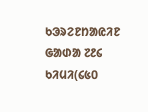ᱠᱳᱨᱮᱱᱴᱟᱭᱤᱱ ᱜᱟᱰᱟ ᱗᱒᱔ ᱠᱤᱢᱤ(᱔᱕᱐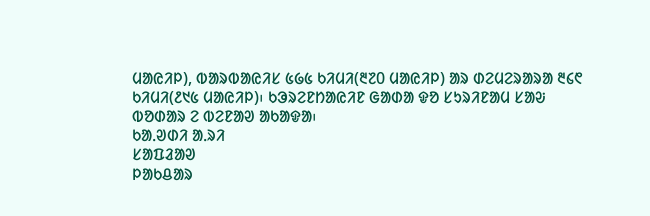ᱢᱟᱭᱤᱞ), ᱵᱟᱨᱵᱟᱭᱤᱥ ᱕᱙᱕ ᱠᱤᱢᱤ(᱓᱗0 ᱢᱟᱭᱤᱞ) ᱟᱨ ᱰᱮᱢᱮᱨᱟᱨᱟ ᱓᱔᱖ ᱠᱤᱢᱤ(᱒᱑᱕ ᱢᱟᱭᱤᱞ)᱾ ᱠᱳᱨᱮᱱᱴᱟᱭᱤᱱ ᱜᱟᱰᱟ ᱫᱚ ᱥᱩᱨᱤᱱᱟᱢ ᱥᱟᱶ ᱵᱚᱰᱟᱨ ᱮ ᱵᱮᱱᱟᱣ ᱟᱠᱟᱫᱟ᱾
ᱠᱟᱹᱣᱰᱤ ᱟᱹᱨᱤ
ᱥᱟᱯᱲᱟᱣ
ᱞᱟᱠᱪᱟᱨ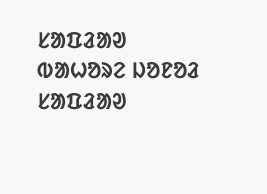ᱥᱟᱯᱲᱟᱣ
ᱵᱟᱦᱚᱨᱮ ᱡᱚᱱᱚᱲ
ᱥᱟᱯᱲᱟᱣ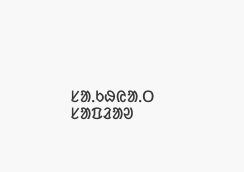ᱥᱟᱹᱠᱷᱭᱟᱹᱛ
ᱥᱟᱯᱲᱟᱣ